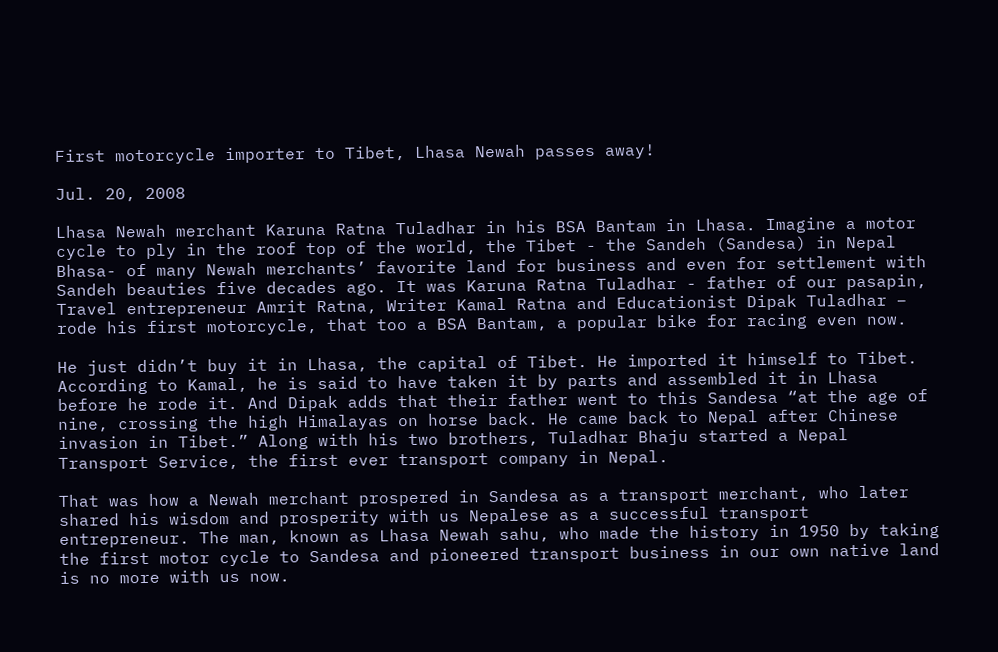First motorcycle importer to Tibet, Lhasa Newah passes away!

Jul. 20, 2008

Lhasa Newah merchant Karuna Ratna Tuladhar in his BSA Bantam in Lhasa. Imagine a motor cycle to ply in the roof top of the world, the Tibet - the Sandeh (Sandesa) in Nepal Bhasa- of many Newah merchants’ favorite land for business and even for settlement with Sandeh beauties five decades ago. It was Karuna Ratna Tuladhar - father of our pasapin, Travel entrepreneur Amrit Ratna, Writer Kamal Ratna and Educationist Dipak Tuladhar – rode his first motorcycle, that too a BSA Bantam, a popular bike for racing even now.

He just didn’t buy it in Lhasa, the capital of Tibet. He imported it himself to Tibet. According to Kamal, he is said to have taken it by parts and assembled it in Lhasa before he rode it. And Dipak adds that their father went to this Sandesa “at the age of nine, crossing the high Himalayas on horse back. He came back to Nepal after Chinese invasion in Tibet.” Along with his two brothers, Tuladhar Bhaju started a Nepal Transport Service, the first ever transport company in Nepal.

That was how a Newah merchant prospered in Sandesa as a transport merchant, who later shared his wisdom and prosperity with us Nepalese as a successful transport entrepreneur. The man, known as Lhasa Newah sahu, who made the history in 1950 by taking the first motor cycle to Sandesa and pioneered transport business in our own native land is no more with us now.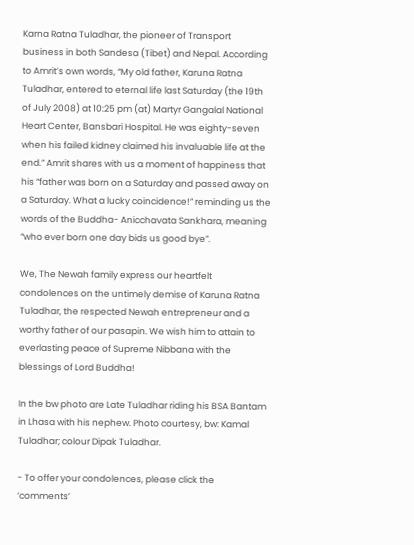Karna Ratna Tuladhar, the pioneer of Transport business in both Sandesa (Tibet) and Nepal. According to Amrit’s own words, “My old father, Karuna Ratna Tuladhar, entered to eternal life last Saturday (the 19th of July 2008) at 10:25 pm (at) Martyr Gangalal National Heart Center, Bansbari Hospital. He was eighty-seven when his failed kidney claimed his invaluable life at the end.” Amrit shares with us a moment of happiness that his “father was born on a Saturday and passed away on a Saturday. What a lucky coincidence!” reminding us the words of the Buddha- Anicchavata Sankhara, meaning “who ever born one day bids us good bye”.

We, The Newah family express our heartfelt condolences on the untimely demise of Karuna Ratna Tuladhar, the respected Newah entrepreneur and a worthy father of our pasapin. We wish him to attain to everlasting peace of Supreme Nibbana with the blessings of Lord Buddha!

In the bw photo are Late Tuladhar riding his BSA Bantam in Lhasa with his nephew. Photo courtesy, bw: Kamal Tuladhar; colour Dipak Tuladhar.

- To offer your condolences, please click the ‘comments’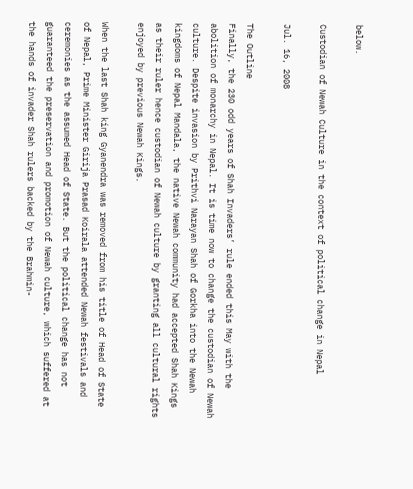below.

Custodian of Newah Culture in the context of political change in Nepal

Jul. 16, 2008

The Outline
Finally, the 230 odd years of Shah Invaders’ rule ended this May with the abolition of monarchy in Nepal. It is time now to change the custodian of Newah culture. Despite invasion by Prithvi Narayan Shah of Gorkha into the Newah kingdoms of Nepal Mandala, the native Newah community had accepted Shah Kings as their ruler hence custodian of Newah culture by granting all cultural rights enjoyed by previous Newah Kings.

When the last Shah king Gyanendra was removed from his title of Head of State of Nepal, Prime Minister Girija Prasad Koirala attended Newah festivals and ceremonies as the assumed Head of State. But the political change has not guaranteed the preservation and promotion of Newah culture, which suffered at the hands of invader Shah rulers backed by the Brahmin-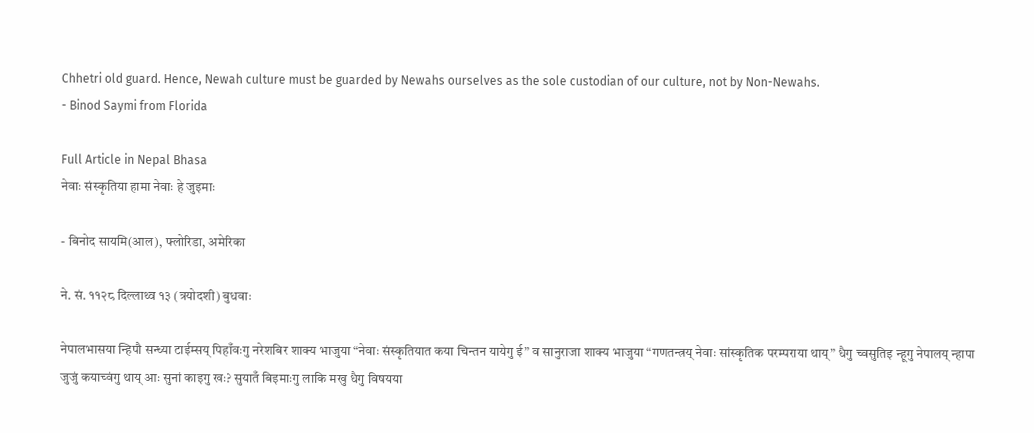Chhetri old guard. Hence, Newah culture must be guarded by Newahs ourselves as the sole custodian of our culture, not by Non-Newahs.
- Binod Saymi from Florida

Full Article in Nepal Bhasa
नेवाः संस्कृतिया हामा नेवाः हे जुइमाः

- बिनोद सायमि(आल), फ्लोरिडा, अमेरिका

ने. सं. ११२८ दिल्लाथ्व १३ (त्रयोदशी) बुधवाः

नेपालभासया न्हिपौ सन्ध्या टाईम्सय् पिहाँवःगु नरेशबिर शाक्य भाजुया “नेवाः संस्कृतियात कया चिन्तन यायेगु ई” व सानुराजा शाक्य भाजुया “गणतन्त्रय् नेवाः सांस्कृतिक परम्पराया थाय्” धैगु च्वसुतिइ न्हूगु नेपालय् न्हापा जुजुं कयाच्वंगु थाय् आः सुनां काइगु खः? सुयातँ बिइमाःगु लाकि मखु धैगु विषयया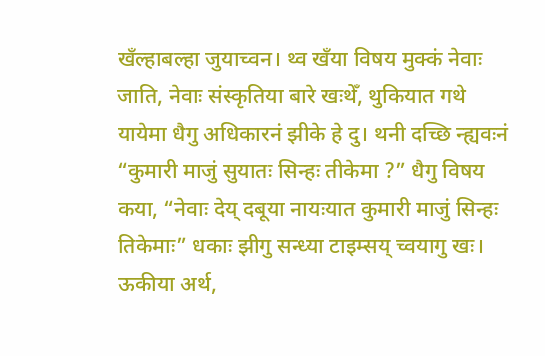खँल्हाबल्हा जुयाच्वन। थ्व खँया विषय मुक्कं नेवाः जाति, नेवाः संस्कृतिया बारे खःथेँ, थुकियात गथे यायेमा धैगु अधिकारनं झीके हे दु। थनी दच्छि न्ह्यवःनं “कुमारी माजुं सुयातः सिन्हः तीकेमा ?” धैगु विषय कया, “नेवाः देय् दबूया नायःयात कुमारी माजुं सिन्हः तिकेमाः” धकाः झीगु सन्ध्या टाइम्सय् च्वयागु खः। ऊकीया अर्थ,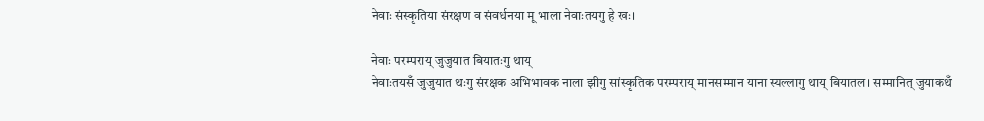नेवाः संस्कृतिया संरक्षण व संवर्धनया मू भाला नेवाःतयगु हे खः।

नेवाः परम्पराय् जुजुयात बियातःगु थाय्
नेवाःतयसँ जुजुयात थःगु संरक्षक अभिभावक नाला झीगु सांस्कृतिक परम्पराय् मानसम्मान याना स्यल्लागु थाय् बियातल। सम्मानित् जुयाकथँ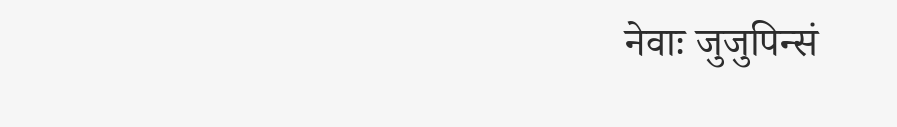नेवाः जुजुपिन्सं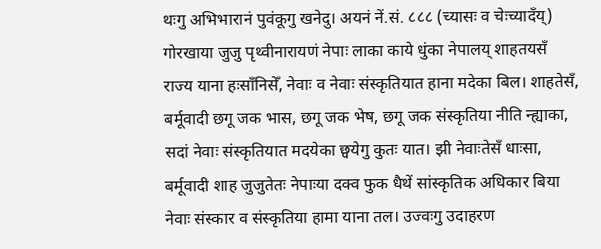थःगु अभिभारानं पुवंकूगु खनेदु। अयनं नें.सं. ८८८ (च्यासः व चेःच्यादँय्) गोरखाया जुजु पृथ्वीनारायणं नेपाः लाका काये धुंका नेपालय् शाहतयसँ राज्य याना हःसाँनिसेँ, नेवाः व नेवाः संस्कृतियात हाना मदेका बिल। शाहतेसँ, बर्मूवादी छगू जक भास, छगू जक भेष, छगू जक संस्कृतिया नीति न्ह्याका, सदां नेवाः संस्कृतियात मदयेका छ्वयेगु कुतः यात। झी नेवाःतेसँ धाःसा, बर्मूवादी शाह जुजुतेतः नेपाःया दक्व फुक धैथें सांस्कृतिक अधिकार बिया नेवाः संस्कार व संस्कृतिया हामा याना तल। उज्वःगु उदाहरण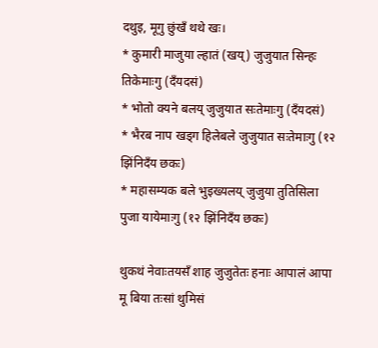दथुइ, मूगु छुंखँ थथे खः।
* कुमारी माजुया ल्हातं (खय्) जुजुयात सिन्हः तिकेमाःगु (दँयदसं)
* भोतो क्यने बलय् जुजुयात सःतेमाःगु (दँयदसं)
* भैरब नाप खड्ग हिलेबले जुजुयात सःतेमाःगु (१२ झिंनिदँय छकः)
* महासम्यक बले भुइख्यलय् जुजुया तुतिसिला पुजा यायेमाःगु (१२ झिंनिदँय छकः)

थुकथं नेवाःतयसँ शाह जुजुतेतः हनाः आपालं आपा मू बिया तःसां थुमिसं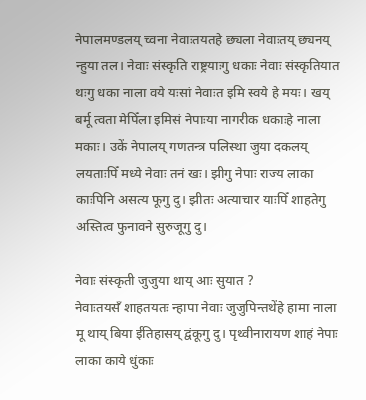नेपालमण्डलय् च्वना नेवाःतयतहे छ्यला नेवाःतय् छ्यनय् न्हुया तल। नेवाः संस्कृति राष्ट्रयाःगु धकाः नेवाः संस्कृतियात थःगु धका नाला वये यःसां नेवाःत इमि स्वये हे मयः। खय् बर्मू त्वता मेपिँला इमिसं नेपाःया नागरीक धकाःहे नाला मकाः। उकें नेपालय् गणतन्त्र पलिस्था जुया दकलय् लयताःपिँ मध्ये नेवाः तनं खः। झीगु नेपाः राज्य लाका काःपिनि असत्य फूगु दु। झीतः अत्याचार याःपिँ शाहतेगु अस्तित्व फुनावने सुरुजूगु दु।

नेवाः संस्कृती जुजुया थाय् आः सुयात ?
नेवाःतयसँ शाहतयतः न्हापा नेवाः जुजुपिन्तथेंहे हामा नाला मू थाय् बिया ईतिहासय् द्वंकूगु दु। पृथ्वीनारायण शाहं नेपाः लाका काये धुंकाः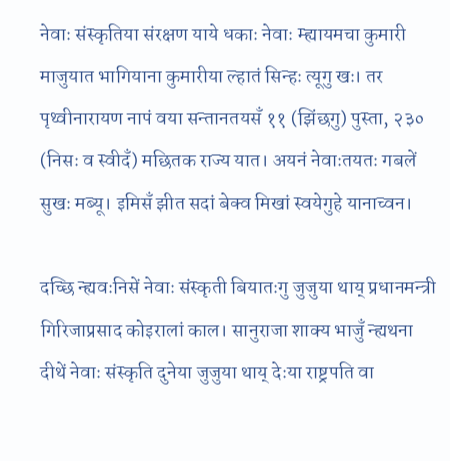नेवाः संस्कृतिया संरक्षण याये धकाः नेवाः म्ह्यायमचा कुमारी माजुयात भागियाना कुमारीया ल्हातं सिन्हः त्यूगु खः। तर पृथ्वीनारायण नापं वया सन्तानतयसँ ११ (झिंछगु) पुस्ता, २३० (निसः व स्वीदँ) मछितक राज्य यात। अयनं नेवाःतयतः गबलें सुखः मब्यू। इमिसँ झीत सदां बेक्व मिखां स्वयेगुहे यानाच्वन।

दच्छि न्ह्यवःनिसें नेवाः संस्कृती बियातःगु जुजुया थाय् प्रधानमन्त्री गिरिजाप्रसाद कोइरालां काल। सानुराजा शाक्य भाजुँ न्ह्यथना दीथें नेवाः संस्कृति दुनेया जुजुया थाय् देःया राष्ट्रपति वा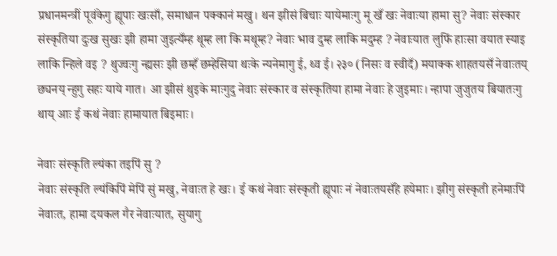प्रधानमन्त्रीं पूवंकेगु ह्यूपाः खःसाँ, समाधान पक्कानं मखु। थन झीसं बिचाः यायेमाःगु मू खँ खः नेवाःया हामा सु? नेवाः संस्कार संस्कृतिया दुःख सुखः झी हामा जुइत्यँम्ह थूम्ह ला कि मथूम्ह? नेवाः भाव दुम्ह लाकि मदुम्ह ? नेवाःयात लुफिं हाःसा वयात स्याइ लाकि न्हिले वइ ? थुज्वःगु न्ह्यसः झी छम्हँ छम्हेसिया थःके न्यनेमागु ई, थ्व ई। २३० (निसः व स्वीदँ) मयाक्क शाहतयसँ नेवाःतय् छ्यनय् न्हुगु सहः याये गात। आ झीसं थुइके माःगुदु नेवाः संस्कार व संस्कृतिया हामा नेवाः हे जुइमाः। न्हापा जुजुतय बियातःगु थाय् आः ई कथं नेवाः हामायात बिइमाः।

नेवाः संस्कृति ल्यंका तइपिं सु ?
नेवाः संस्कृति ल्यंकिपिं मेपिं सुं मखु, नेवाःत हे खः। ई कथं नेवाः संस्कृती ह्यूपाः नं नेवाःतयसँहे हयेमाः। झीगु संस्कृती हनेमाःपिं नेवाःत, हामा दयकल गैर नेवाःयात, सुयागु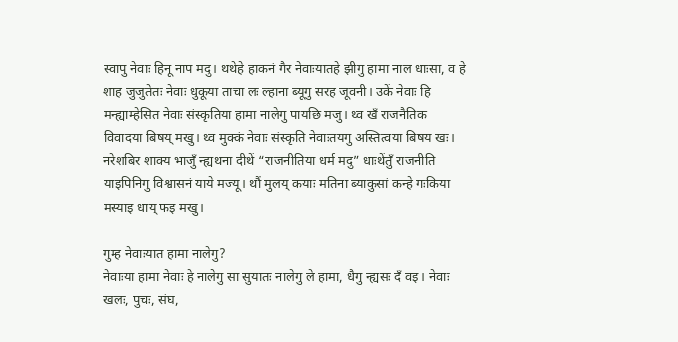स्वापु नेवाः हिनू नाप मदु। थथेहे हाकनं गैर नेवाःयातहे झीगु हामा नाल धाःसा, व हे शाह जुजुतेतः नेवाः धुकूया ताचा लः ल्हाना ब्यूगु सरह जूवनी। उकें नेवाः हि मन्ह्याम्हेसित नेवाः संस्कृतिया हामा नालेगु पायछि मजु। थ्व खँ राजनैतिक विवादया बिषय् मखु। थ्व मुक्कं नेवाः संस्कृति नेवाःतयगु अस्तित्वया बिषय खः। नरेशबिर शाक्य भाजुँ न्ह्यथना दीथें “राजनीतिया धर्म मदु” धाःथेंतुँ राजनीति याइपिनिगु विश्वासनं याये मज्यू। थौं मुलय् कयाः मतिना ब्याकुसां कन्हे गःकिया मस्याइ धाय् फइ मखु।

गुम्ह नेवाःयात हामा नालेगु?
नेवाःया हामा नेवाः हे नालेगु सा सुयातः नालेगु ले हामा, धैगु न्ह्यसः दँ वइ। नेवाः खलः, पुचः, संघ,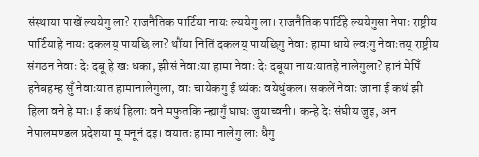संस्थाया पाखें ल्ययेगु ला? राजनैतिक पार्टिया नायः ल्ययेगु ला। राजनैतिक पार्टिहे ल्ययेगुसा नेपाः राष्ट्रीय पार्टियाहे नायः दकलय् पायछि ला? थौंया नितिं दकलय् पायछिगु नेवाः हामा धाये ल्वःगु नेवाःतय् राष्ट्रीय संगठन नेवाः देः दबू हे खः धका, झीसं नेवाःया हामा नेवाः देः दबूया नायःयातहे नालेगुला? हानं मेपिँ हनेबहम्ह सुँ नेवाःयात हामानालेगुला, वाः चायेकगु ई थ्यंकः वयेधुंकल। सकलें नेवाः जाना ई कथं झी हिला वने हे माः। ई कथं हिलाः वने मफुतकि न्ह्यागुँ घाघः जुयाच्वनी। कन्हे देः संघीय जुइ, अन नेपालमण्डल प्रदेशया मू मनूनं दइ। वयातः हामा नालेगु लाः धैगु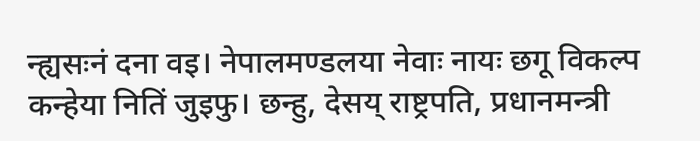न्ह्यसःनं दना वइ। नेपालमण्डलया नेवाः नायः छगू विकल्प कन्हेया नितिं जुइफु। छन्हु, देसय् राष्ट्रपति, प्रधानमन्त्री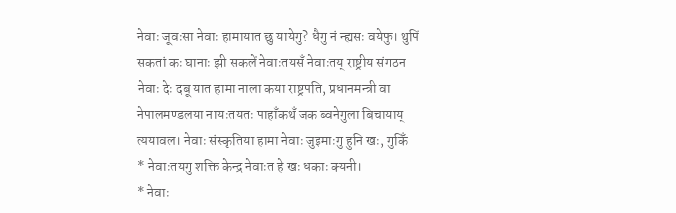नेवाः जूवःसा नेवाः हामायात छु यायेगु? धैगु नं न्ह्यसः वयेफु। थुपिं सकतां कः घानाः झी सकलें नेवाःतयसँ नेवाःतय् राष्ट्रीय संगठन नेवाः देः दबू यात हामा नाला कया राष्ट्रपति, प्रधानमन्त्री वा नेपालमण्डलया नायःतयतः पाहाँकथँ जक ब्वनेगुला बिचायाय् त्ययावल। नेवाः संस्कृतिया हामा नेवाः जुइमाःगु हुनि खः, गुकिँ
* नेवाःतयगु शक्ति केन्द्र नेवाःत हे खः धकाः क्यनी।
* नेवाः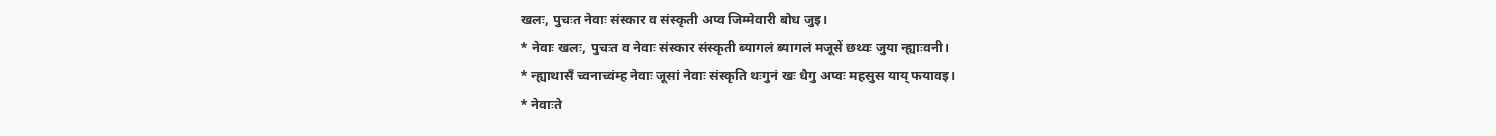खलः, पुचःत नेवाः संस्कार व संस्कृती अप्व जिम्मेवारी बोध जुइ।
* नेवाः खलः, पुचःत व नेवाः संस्कार संस्कृती ब्यागलं ब्यागलं मजूसें छथ्वः जुया न्ह्याःवनी।
* न्ह्याथासँ च्वनाच्वंम्ह नेवाः जूसां नेवाः संस्कृति थःगुनं खः धैगु अप्वः महसुस याय् फयावइ।
* नेवाःते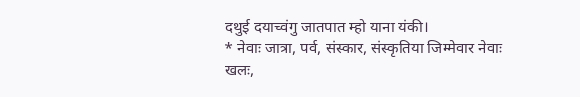दथुई दयाच्वंगु जातपात म्हो याना यंकी।
* नेवाः जात्रा, पर्व, संस्कार, संस्कृतिया जिम्मेवार नेवाः खलः,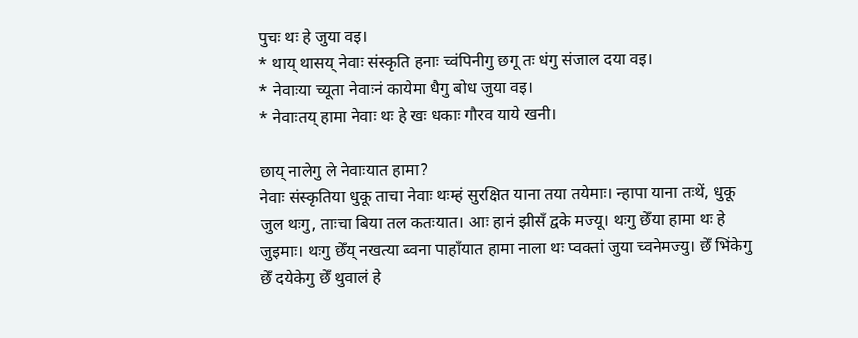पुचः थः हे जुया वइ।
* थाय् थासय् नेवाः संस्कृति हनाः च्वंपिनीगु छगू तः धंगु संजाल दया वइ।
* नेवाःया च्यूता नेवाःनं कायेमा धैगु बोध जुया वइ।
* नेवाःतय् हामा नेवाः थः हे खः धकाः गौरव याये खनी।

छाय् नालेगु ले नेवाःयात हामा?
नेवाः संस्कृतिया धुकू ताचा नेवाः थःम्हं सुरक्षित याना तया तयेमाः। न्हापा याना तःथें, धुकू जुल थःगु, ताःचा बिया तल कतःयात। आः हानं झीसँ द्वके मज्यू। थःगु छेँया हामा थः हे जुइमाः। थःगु छेँय् नखत्या ब्वना पाहाँयात हामा नाला थः प्वक्तां जुया च्वनेमज्यु। छेँ भिंकेगु छेँ दयेकेगु छेँ थुवालं हे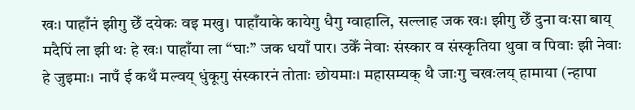खः। पाहाँनं झीगु छेँ दयेकः वइ मखु। पाहाँयाके कायेगु धैगु ग्वाहालि, सल्लाह जक खः। झीगु छेँ दुना वःसा बाय् मदैपिं ला झी थः हे खः। पाहाँया ला “घाः” जक धयाँ पार। उकेँ नेवाः संस्कार व संस्कृतिया थुवा व पिवाः झी नेवाः हे जुइमाः। नापँ ई कथँ मल्वय् धुंकूगु संस्कारनं तोताः छोयमाः। महासम्यक् थै जाःगु चखःलय् हामाया (न्हापा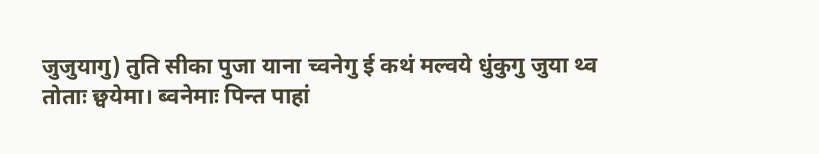जुजुयागु) तुति सीका पुजा याना च्वनेगु ई कथं मल्वये धुंकुगु जुया थ्व तोताः छ्वयेमा। ब्वनेमाः पिन्त पाहां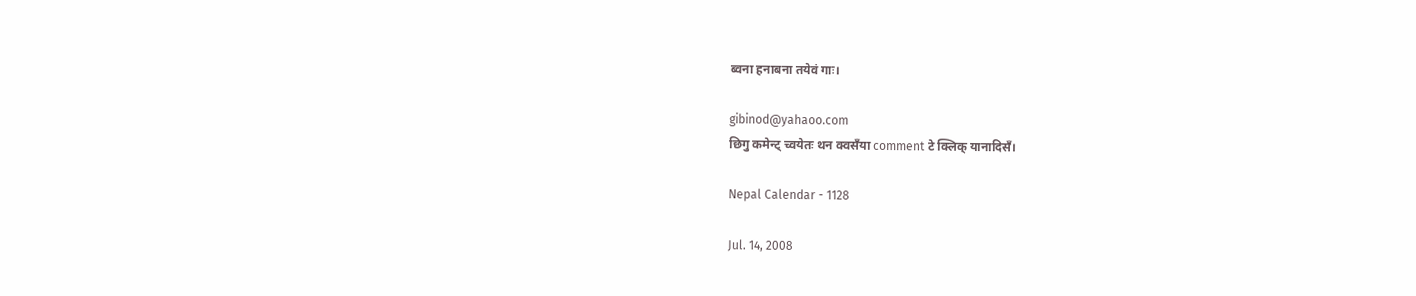ब्वना हनाबना तयेवं गाः।

gibinod@yahaoo.com
छिगु कमेन्ट् च्वयेतः थन क्वसँया comment टे क्लिक् यानादिसँ।

Nepal Calendar - 1128

Jul. 14, 2008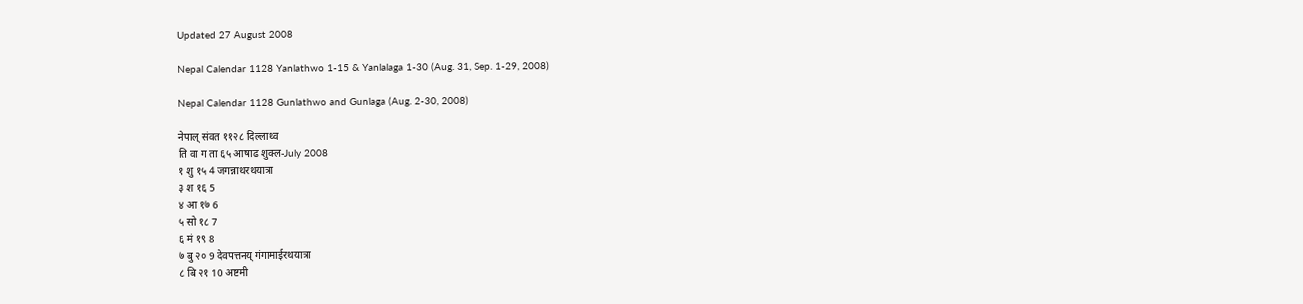Updated 27 August 2008

Nepal Calendar 1128 Yanlathwo 1-15 & Yanlalaga 1-30 (Aug. 31, Sep. 1-29, 2008)

Nepal Calendar 1128 Gunlathwo and Gunlaga (Aug. 2-30, 2008)

नेपाल् संवत ११२८ दिल्लाथ्व
ति वा ग ता ६५ आषाढ शुक्ल-July 2008
१ शु १५ 4 जगन्नाथरथयात्रा
३ श १६ 5
४ आ १७ 6
५ सो १८ 7
६ मं १९ 8
७ बु २० 9 देवपत्तनय् गंगामाईरथयात्रा
८ बि २१ 10 अष्टमी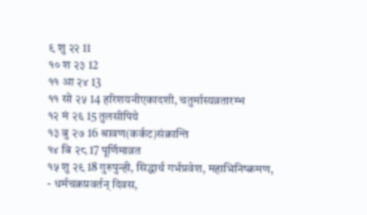९ शु २२ 11
१० श २३ 12
११ आ २४ 13
११ सो २५ 14 हरिशयनीएकादशी, चतुर्मास्यव्रतारम्भ
१२ मं २६ 15 तुलसीपिये
१३ बु २७ 16 श्रावण(कर्कट)संक्रान्ति
१४ बि २८ 17 पूर्णिमाव्रत
१५ शु २९ 18 गुरुपुन्ही, सिद्धार्थ गर्भप्रवेश, महाभिनिष्क्रमण,
- धर्मचक्रप्रवर्तन् दिवस,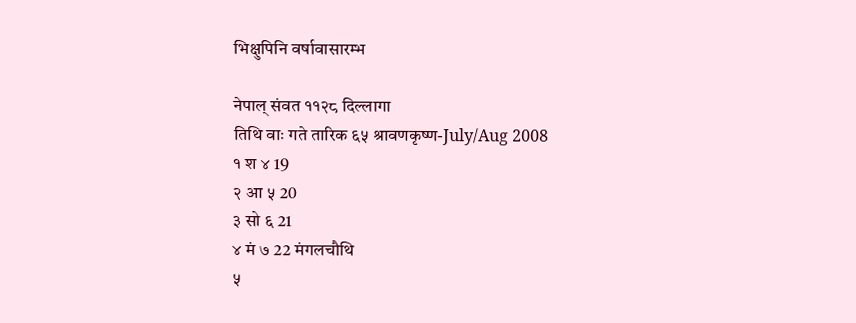भिक्षुपिनि वर्षावासारम्भ

नेपाल् संवत ११२८ दिल्लागा
तिथि वाः गते तारिक ६५ श्रावणकृष्ण-July/Aug 2008
१ श ४ 19
२ आ ५ 20
३ सो ६ 21
४ मं ७ 22 मंगलचौथि
५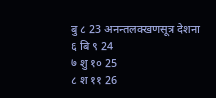बु ८ 23 अनन्तलक्खणसूत्र देशना
६ बि ९ 24
७ शु १० 25
८ श ११ 26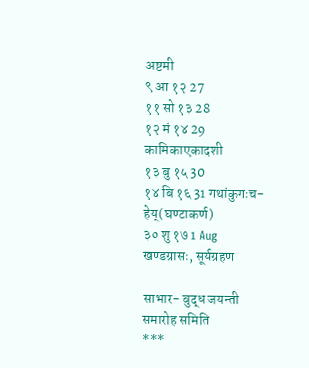अष्टमी
९ आ १२ 27
११ सो १३ 28
१२ मं १४ 29 कामिकाएकादशी
१३ बु १५ 30
१४ बि १६ 31 गथांकुगःच-हेय्(घण्टाकर्ण)
३० शु १७ 1 Aug खण्डग्रासः, सूर्यग्रहण

साभार- बुद्ध जयन्ती समारोह समिति
***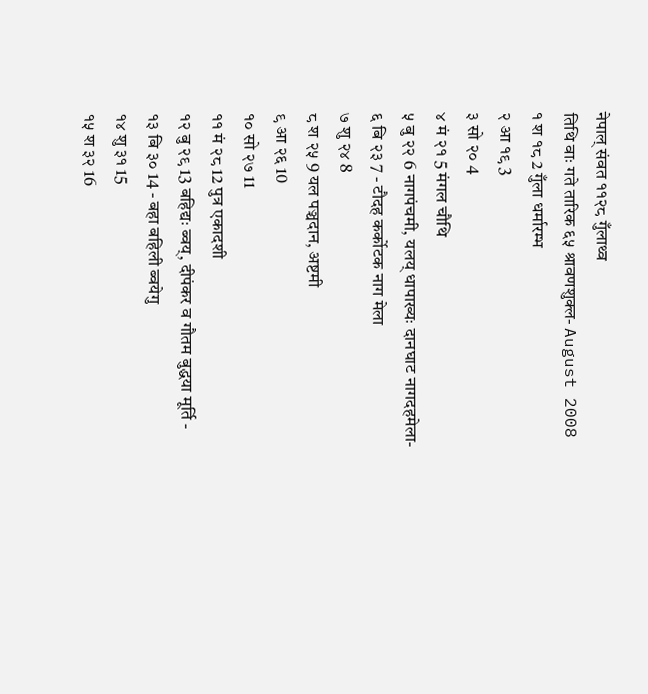नेपाल् संवत ११२८ गुँलाथ्व
तिथि वाः गते तारिक ६५ श्रावणशुक्ल- August 2008
१ श १८ 2 गुँला धर्मारम्भ
२ आ १९ 3
३ सो २० 4
४ मं २१ 5 मंगल चौथि
५ बु २२ 6 नागपंचमी, यलय् धापाख्यः दानघाट नागदहमेला-
६ बि २३ 7 - टौदह कर्कोटक नाग मेला
७ शु २४ 8
८ श २५ 9 यल पञ्चदान, अष्टमी
९ आ २६ 10
१० सो २७ 11
११ मं २८ 12 पुत्र एकादशी
१२ बु २९ 13 बहिद्यः ब्वय्, दीपंकर व गौतम बुद्धया मूर्ति -
१३ बि ३० 14 - बहा बहिली ब्वयेगु
१४ शु ३१ 15
१५ श ३२ 16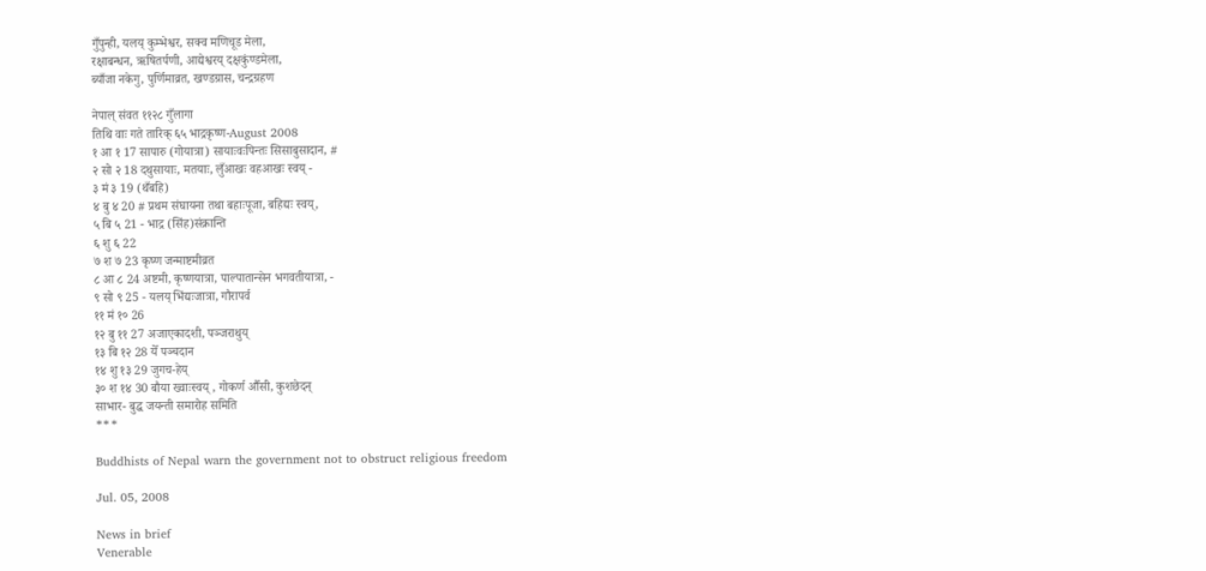गुँपुन्ही, यलय् कुम्भेश्वर, सक्व मणिचूड मेला,
रक्षाबन्धन, ऋषितर्पणी, आद्येश्वरय् दक्षकुंण्डमेला,
ब्याँजा नकेगु, पुर्णिमाव्रत, खण्डग्रास, चन्द्रग्रहण

नेपाल् संवत ११२८ गुँलागा
तिथि वाः गते तारिक् ६५ भाद्रकृष्ण-August 2008
१ आ १ 17 सापारु (गोयात्रा) सायाःवःपिन्तः सिसाबुसादान, #
२ सो २ 18 दथुसायाः, मतयाः, लुँआखः वहआखः स्वय् -
३ मं ३ 19 (थँबहि)
४ बु ४ 20 # प्रथम संघायना तथा बहाःपूजा, बहिद्यः स्वय्,
५ बि ५ 21 - भाद्र (सिंह)संक्रान्ति
६ शु ६ 22
७ श ७ 23 कृष्ण जन्माष्टमीव्रत
८ आ ८ 24 अष्टमी, कृष्णयात्रा, पाल्पातान्सेन भगवतीयात्रा, -
९ सो ९ 25 - यलय् भिंद्यःजात्रा, गौरापर्व
११ मं १० 26
१२ बु ११ 27 अजाएकादशी, पञ्जराथुय्
१३ बि १२ 28 येँ पञ्चदान
१४ शु १३ 29 जुगच-हेय्
३० श १४ 30 बौया ख्वाःस्वय् , गोकर्ण औँसी, कुशछेदन्
साभार- बुद्ध जयन्ती समारोह समिति
***

Buddhists of Nepal warn the government not to obstruct religious freedom

Jul. 05, 2008

News in brief
Venerable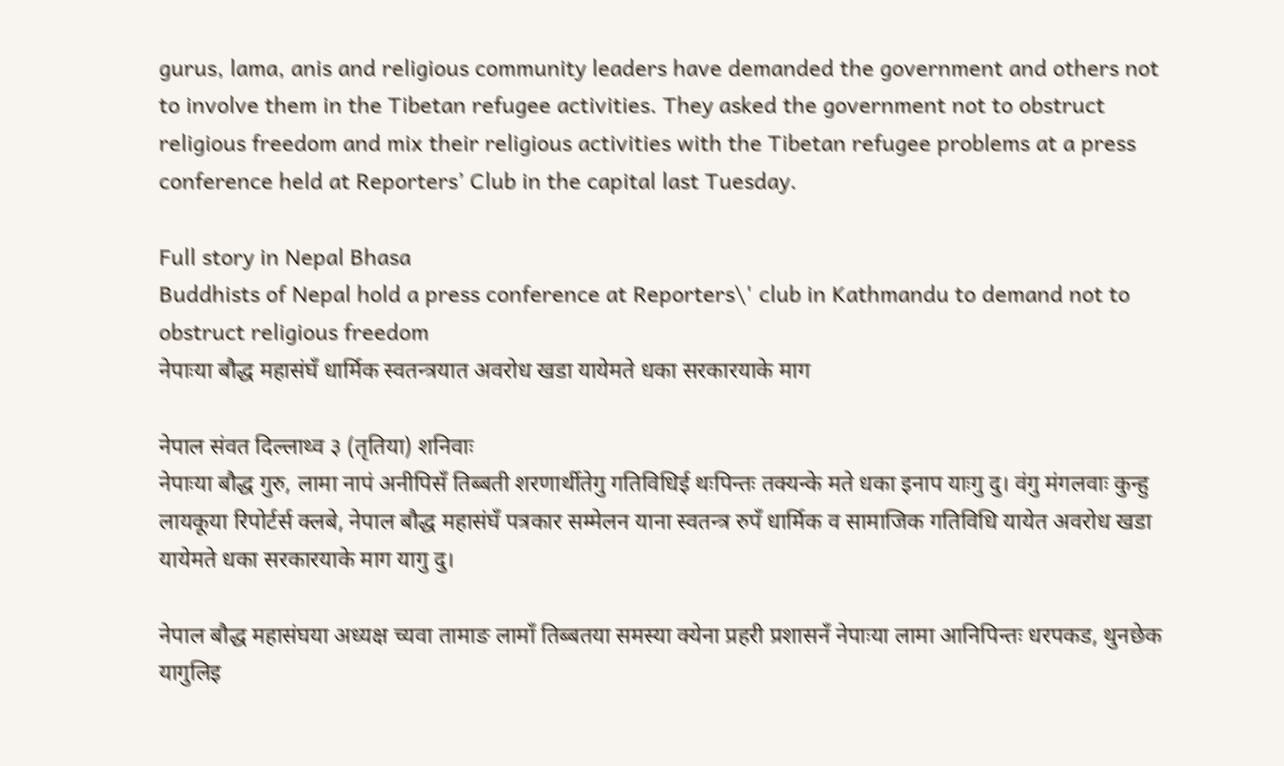gurus, lama, anis and religious community leaders have demanded the government and others not to involve them in the Tibetan refugee activities. They asked the government not to obstruct religious freedom and mix their religious activities with the Tibetan refugee problems at a press conference held at Reporters’ Club in the capital last Tuesday.

Full story in Nepal Bhasa
Buddhists of Nepal hold a press conference at Reporters\' club in Kathmandu to demand not to obstruct religious freedom
नेपाःया बौद्ध महासंघँ धार्मिक स्वतन्त्रयात अवरोध खडा यायेमते धका सरकारयाके माग

नेपाल संवत दिल्लाथ्व ३ (तृतिया) शनिवाः
नेपाःया बौद्ध गुरु, लामा नापं अनीपिसँ तिब्बती शरणार्थीतेगु गतिविधिई थःपिन्तः तक्यन्के मते धका इनाप याःगु दु। वंगु मंगलवाः कुन्हु लायकूया रिपोर्टर्स क्लबे, नेपाल बौद्ध महासंघँ पत्रकार सम्मेलन याना स्वतन्त्र रुपँ धार्मिक व सामाजिक गतिविधि यायेत अवरोध खडा यायेमते धका सरकारयाके माग यागु दु।

नेपाल बौद्ध महासंघया अध्यक्ष च्यवा तामाङ लामाँ तिब्बतया समस्या क्येना प्रहरी प्रशासनँ नेपाःया लामा आनिपिन्तः धरपकड, थुनछेक यागुलिइ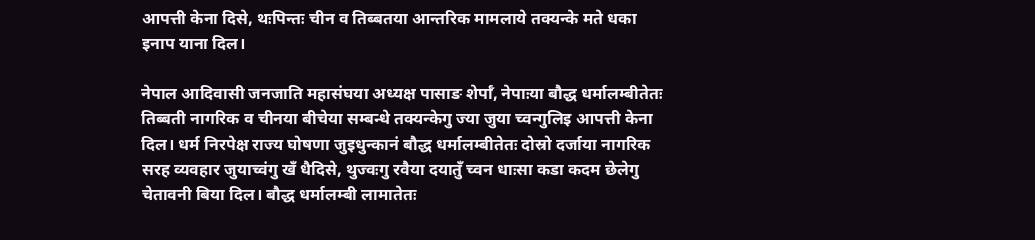आपत्ती केना दिसे, थःपिन्तः चीन व तिब्बतया आन्तरिक मामलाये तक्यन्के मते धका इनाप याना दिल।

नेपाल आदिवासी जनजाति महासंघया अध्यक्ष पासाङ शेर्पाँ, नेपाःया बौद्ध धर्मालम्बीतेतः तिब्बती नागरिक व चीनया बीचेया सम्बन्धे तक्यन्केगु ज्या जुया च्वन्गुलिइ आपत्ती केना दिल। धर्म निरपेक्ष राज्य घोषणा जुइधुन्कानं बौद्ध धर्मालम्बीतेतः दोस्रो दर्जाया नागरिक सरह व्यवहार जुयाच्वंगु खँ धैदिसे, थुज्वःगु रवैया दयातुँ च्वन धाःसा कडा कदम छेलेगु चेतावनी बिया दिल। बौद्ध धर्मालम्बी लामातेतः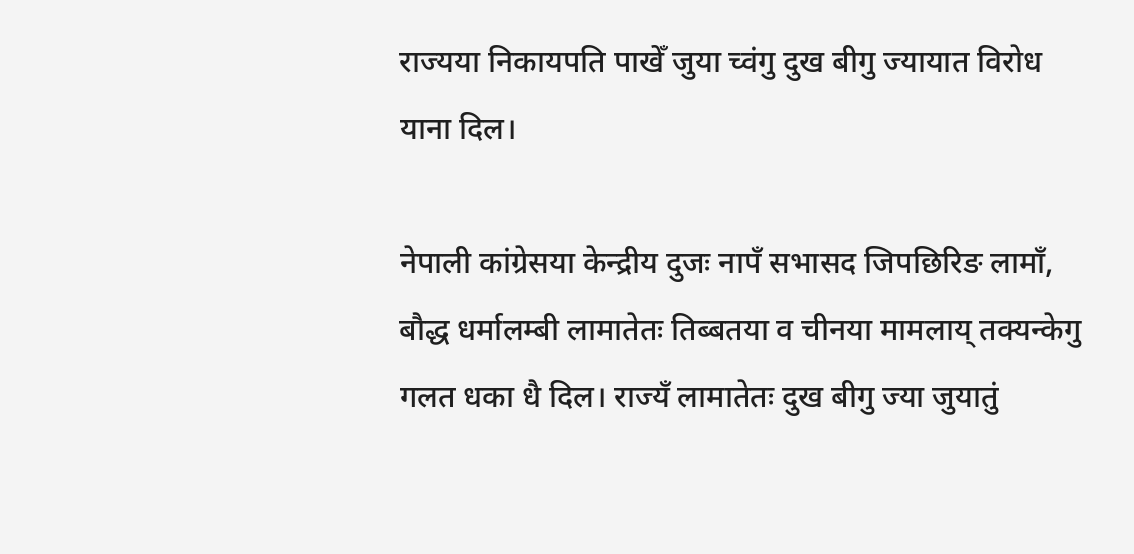राज्यया निकायपति पाखेँ जुया च्वंगु दुख बीगु ज्यायात विरोध याना दिल।

नेपाली कांग्रेसया केन्द्रीय दुजः नापँ सभासद जिपछिरिङ लामाँ, बौद्ध धर्मालम्बी लामातेतः तिब्बतया व चीनया मामलाय् तक्यन्केगु गलत धका धै दिल। राज्यँ लामातेतः दुख बीगु ज्या जुयातुं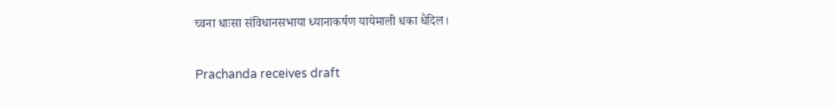च्वना धाःसा संविधानसभाया ध्यानाकर्षण यायेमाली धका धैदिल।

Prachanda receives draft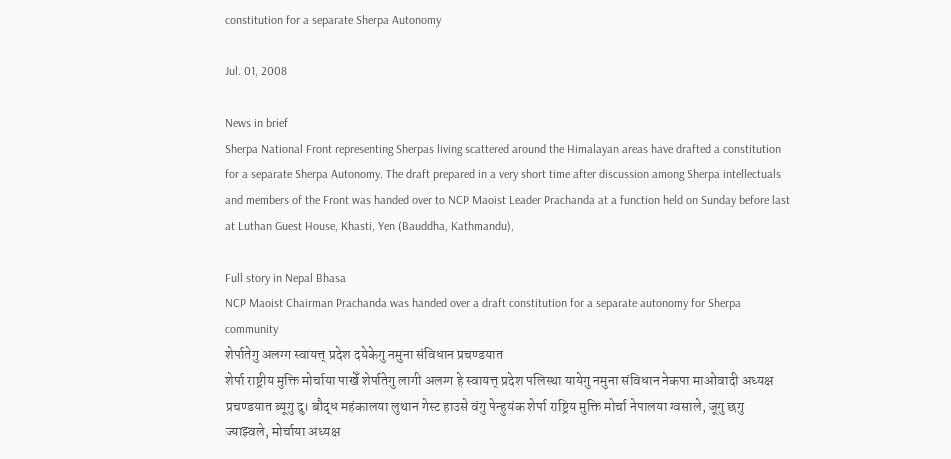constitution for a separate Sherpa Autonomy

Jul. 01, 2008

News in brief
Sherpa National Front representing Sherpas living scattered around the Himalayan areas have drafted a constitution for a separate Sherpa Autonomy. The draft prepared in a very short time after discussion among Sherpa intellectuals and members of the Front was handed over to NCP Maoist Leader Prachanda at a function held on Sunday before last at Luthan Guest House, Khasti, Yen (Bauddha, Kathmandu),

Full story in Nepal Bhasa
NCP Maoist Chairman Prachanda was handed over a draft constitution for a separate autonomy for Sherpa community
शेर्पातेगु अलग्ग स्वायत्त् प्रदेश दयेकेगु नमुना संविधान प्रचण्डयात
शेर्पा राष्ट्रीय मुक्ति मोर्चाया पाखेँ शेर्पातेगु लागी अलग्ग हे स्वायत्त् प्रदेश पलिस्था यायेगु नमुना संविधान नेकपा माओवादी अध्यक्ष प्रचण्डयात ब्यूगु दु। बौद्ध महंकालया लुथान गेस्ट हाउसे वंगु पेन्हुयंक शेर्पा राष्ट्रिय मुक्ति मोर्चा नेपालया ग्वसाले, जूगु छगु ज्याझ्वले, मोर्चाया अध्यक्ष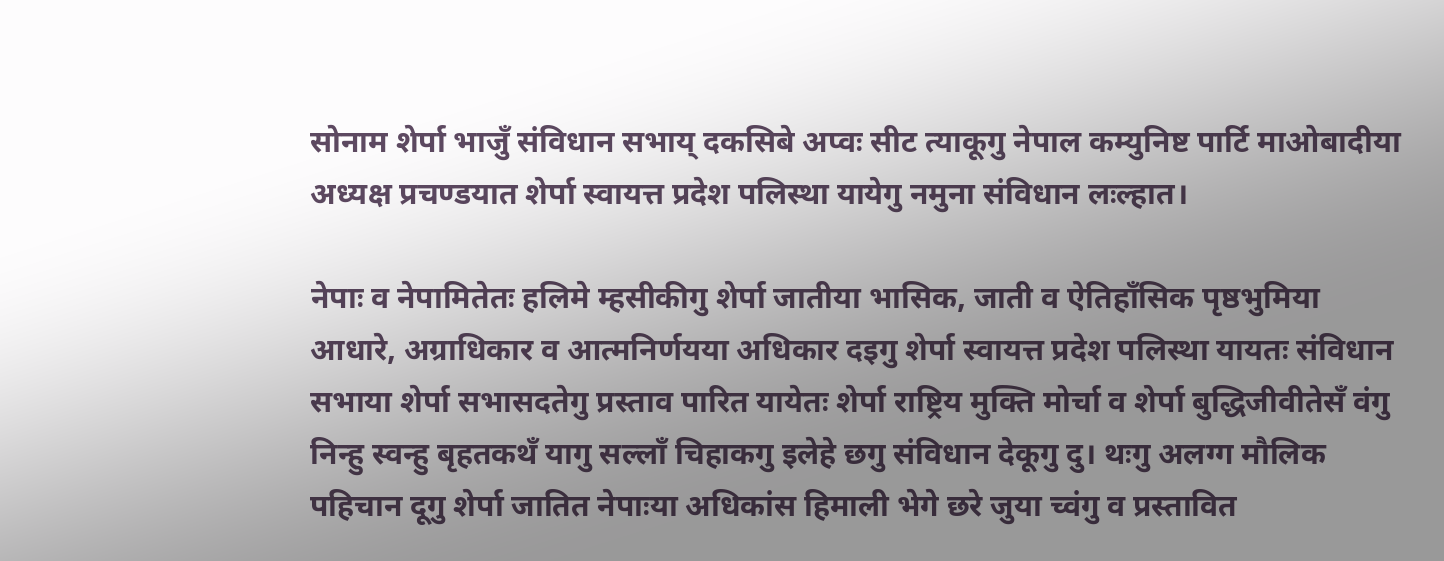सोनाम शेर्पा भाजुँ संविधान सभाय् दकसिबे अप्वः सीट त्याकूगु नेपाल कम्युनिष्ट पार्टि माओबादीया अध्यक्ष प्रचण्डयात शेर्पा स्वायत्त प्रदेश पलिस्था यायेगु नमुना संविधान लःल्हात।

नेपाः व नेपामितेतः हलिमे म्हसीकीगु शेर्पा जातीया भासिक, जाती व ऐतिहाँसिक पृष्ठभुमिया आधारे, अग्राधिकार व आत्मनिर्णयया अधिकार दइगु शेर्पा स्वायत्त प्रदेश पलिस्था यायतः संविधान सभाया शेर्पा सभासदतेगु प्रस्ताव पारित यायेतः शेर्पा राष्ट्रिय मुक्ति मोर्चा व शेर्पा बुद्धिजीवीतेसँ वंगु निन्हु स्वन्हु बृहतकथँ यागु सल्लाँ चिहाकगु इलेहे छगु संविधान देकूगु दु। थःगु अलग्ग मौलिक पहिचान दूगु शेर्पा जातित नेपाःया अधिकांस हिमाली भेगे छरे जुया च्वंगु व प्रस्तावित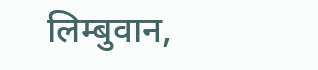लिम्बुवान,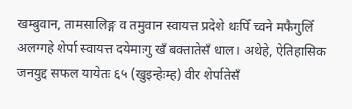खम्बुवान, तामसालिङ्ग व तमुवान स्वायत्त प्रदेशे थःपिँ च्वने मफैगुलिँ अलग्गहे शेर्पा स्वायत्त दयेमाःगु खँ बक्तातेसँ धाल। अथेहे, ऐतिहासिक जनयुद्द सफल यायेतः ६५ (खुइन्हेःम्ह) वीर शेर्पातेसँ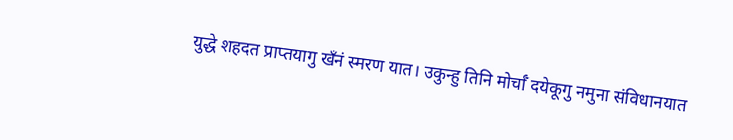युद्धे शहदत प्राप्तयागु खँनं स्मरण यात। उकुन्हु तिनि मोर्चाँ दयेकूगु नमुना संविधानयात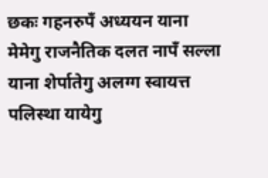छकः गहनरुपँ अध्ययन याना मेमेगु राजनैतिक दलत नापँ सल्ला याना शेर्पातेगु अलग्ग स्वायत्त पलिस्था यायेगु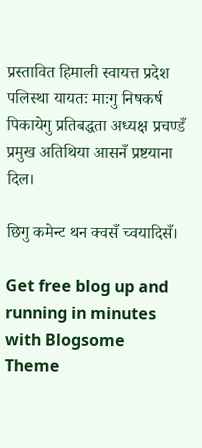प्रस्तावित हिमाली स्वायत्त प्रदेश पलिस्था यायतः माःगु निषकर्ष पिकायेगु प्रतिबद्धता अध्यक्ष प्रचण्डँ प्रमुख अतिथिया आसनँ प्रष्टयाना दिल।

छिगु कमेन्ट थन क्वसँ च्वयादिसँ।

Get free blog up and running in minutes with Blogsome
Theme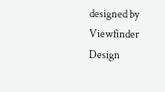designed by Viewfinder Design